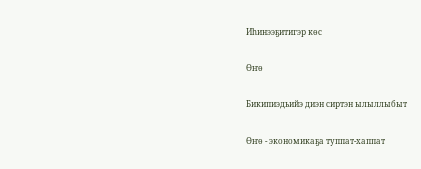Иһинээҕитигэр көс

Өҥө

Бикипиэдьийэ диэн сиртэн ылыллыбыт

Өҥө - экономикаҕа туппат-хаппат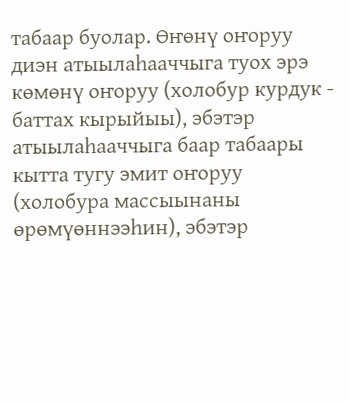табаар буолар. Өҥөнү оҥоруу диэн атыылаһааччыга туох эрэ көмөнү оҥоруу (холобур курдук - баттах кырыйыы), эбэтэр атыылаһааччыга баар табаары кытта тугу эмит оҥоруу (холобура массыынаны өрөмүөннээһин), эбэтэр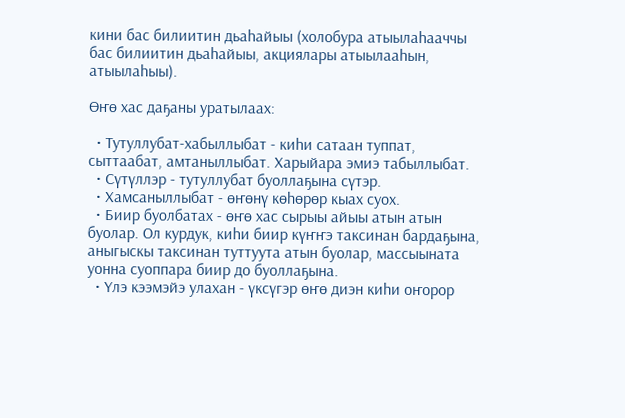кини бас билиитин дьаһайыы (холобура атыылаһааччы бас билиитин дьаһайыы, акциялары атыылааһын, атыылаһыы).

Өҥө хас даҕаны уратылаах:

  • Тутуллубат-хабыллыбат - киһи сатаан туппат, сыттаабат, амтаныллыбат. Харыйара эмиэ табыллыбат.
  • Сүтүллэр - тутуллубат буоллаҕына сүтэр.
  • Хамсаныллыбат - өҥөнү көһөрөр кыах суох.
  • Биир буолбатах - өҥө хас сырыы айыы атын атын буолар. Ол курдук, киһи биир күҥҥэ таксинан бардаҕына, аныгыскы таксинан туттуута атын буолар, массыыната уонна суоппара биир до буоллаҕына.
  • Үлэ кээмэйэ улахан - үксүгэр өҥө диэн киһи оҥорор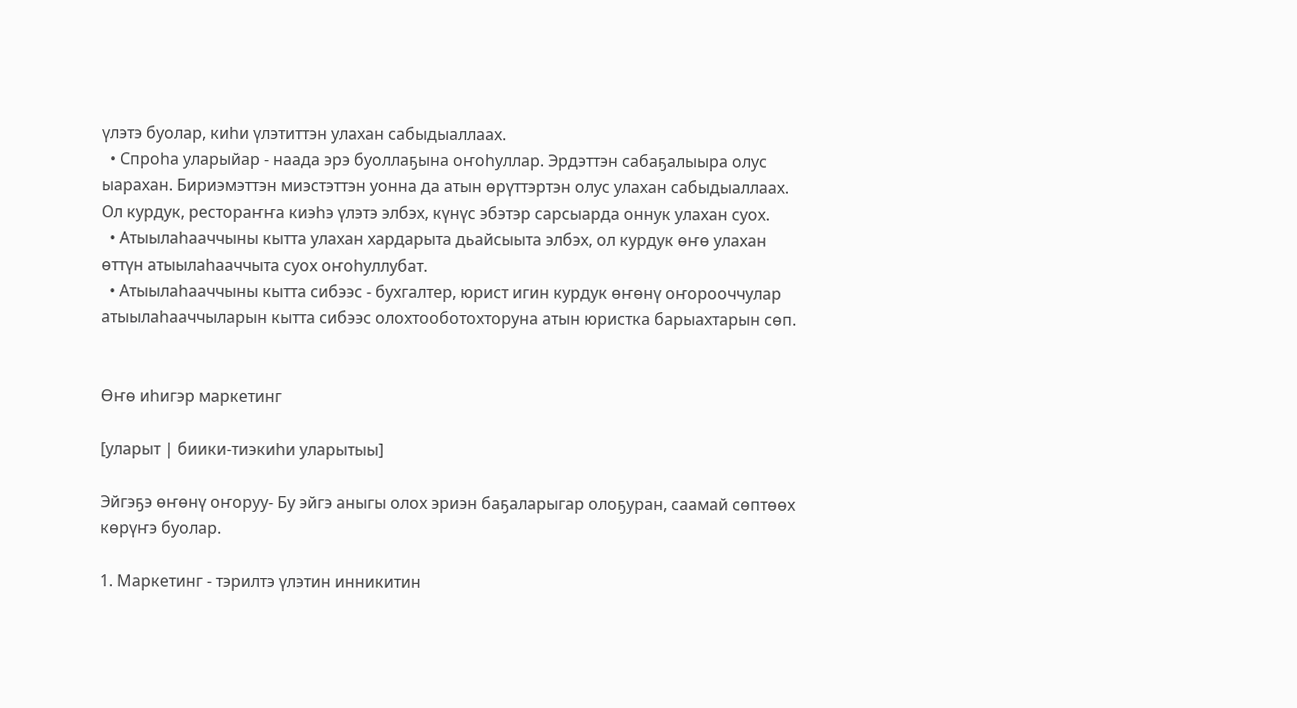үлэтэ буолар, киһи үлэтиттэн улахан сабыдыаллаах.
  • Спроһа уларыйар - наада эрэ буоллаҕына оҥоһуллар. Эрдэттэн сабаҕалыыра олус ыарахан. Бириэмэттэн миэстэттэн уонна да атын өрүттэртэн олус улахан сабыдыаллаах. Ол курдук, рестораҥҥа киэһэ үлэтэ элбэх, күнүс эбэтэр сарсыарда оннук улахан суох.
  • Атыылаһааччыны кытта улахан хардарыта дьайсыыта элбэх, ол курдук өҥө улахан өттүн атыылаһааччыта суох оҥоһуллубат.
  • Атыылаһааччыны кытта сибээс - бухгалтер, юрист игин курдук өҥөнү оҥорооччулар атыылаһааччыларын кытта сибээс олохтооботохторуна атын юристка барыахтарын сөп.


Өҥө иһигэр маркетинг

[уларыт | биики-тиэкиһи уларытыы]

Эйгэҕэ өҥөнү оҥоруу- Бу эйгэ аныгы олох эриэн баҕаларыгар олоҕуран, саамай сөптөөх көрүҥэ буолар.

1. Маркетинг - тэрилтэ үлэтин инникитин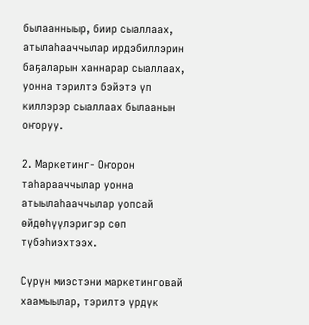былаанныыр, биир сыаллаах, атылаһааччылар ирдэбиллэрин баҕаларын ханнарар сыаллаах, уонна тэрилтэ бэйэтэ үп киллэрэр сыаллаах былаанын оҥоруу.

2. Маркетинг- Оҥорон таhарааччылар уонна атыылаhааччылар уопсай өйдөhүүлэригэр сөп түбэhиэхтээх.

Сүрүн миэстэни маркетинговай хаамыылар, тэрилтэ үрдүк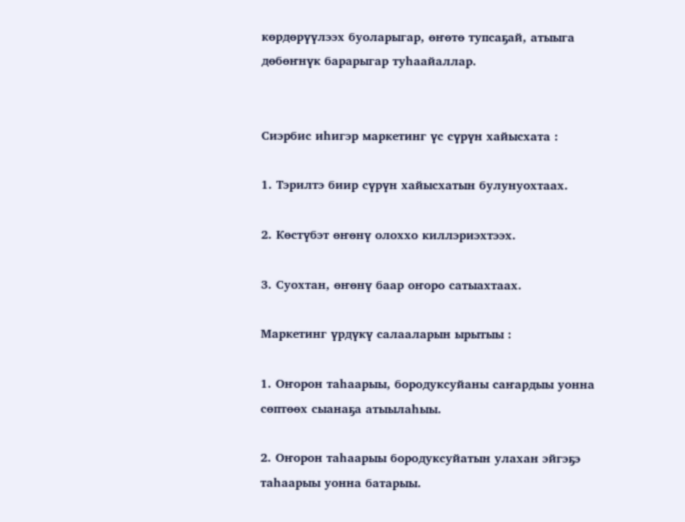көрдөрүүлээх буоларыгар, өҥөтө тупсаҕай, атыыга дөбөҥнүк барарыгар туһаайаллар.


Сиэрбис иһигэр маркетинг үс сүрүн хайысхата :

1. Тэрилтэ биир сүрүн хайысхатын булунуохтаах.

2. Көстүбэт өҥөнү олоххо киллэриэхтээх.

3. Суохтан, өҥөнү баар оҥоро сатыахтаах.

Маркетинг үрдүкү салааларын ырытыы :

1. Оҥорон таһаарыы, бородуксуйаны саҥардыы уонна сөптөөх сыанаҕа атыылаһыы.

2. Оҥорон таһаарыы бородуксуйатын улахан эйгэҕэ таһаарыы уонна батарыы.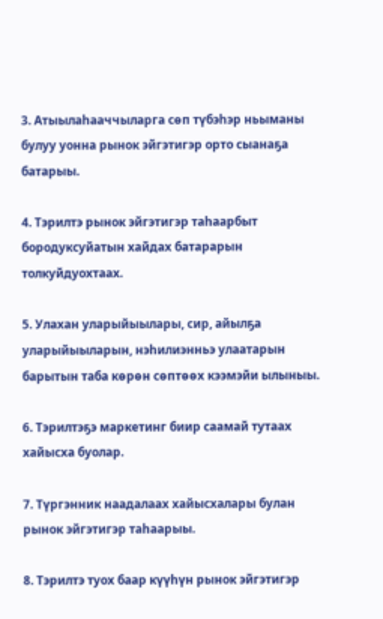3. Атыылаһааччыларга сөп түбэһэр ньыманы булуу уонна рынок эйгэтигэр орто сыанаҕа батарыы.

4. Тэрилтэ рынок эйгэтигэр таһаарбыт бородуксуйатын хайдах батарарын толкуйдуохтаах.

5. Улахан уларыйыылары, сир, айылҕа уларыйыыларын, нэһилиэнньэ улаатарын барытын таба көрөн сөптөөх кээмэйи ылыныы.

6. Тэрилтэҕэ маркетинг биир саамай тутаах хайысха буолар.

7. Түргэнник наадалаах хайысхалары булан рынок эйгэтигэр таһаарыы.

8. Тэрилтэ туох баар күүһүн рынок эйгэтигэр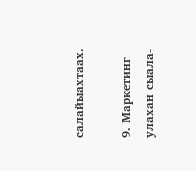салайыахтаах.

9. Маркетинг улахан сыала-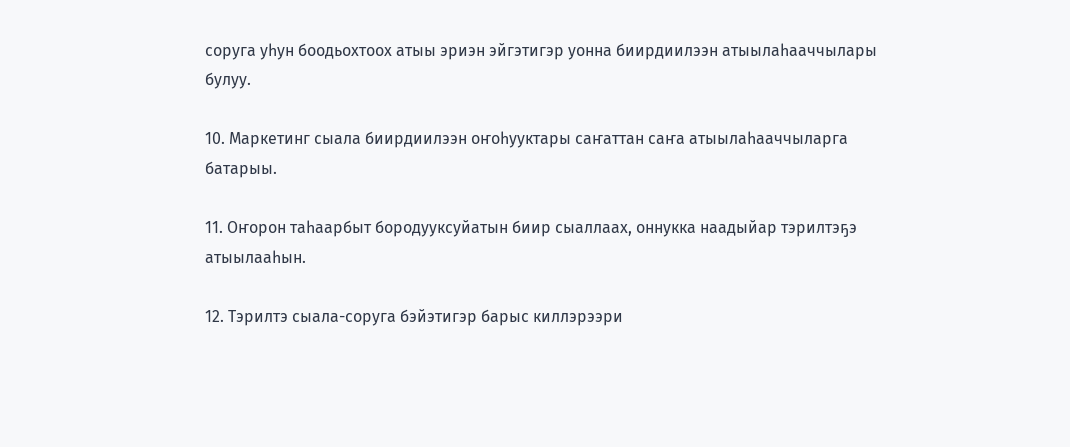соруга уһун боодьохтоох атыы эриэн эйгэтигэр уонна биирдиилээн атыылаһааччылары булуу.

10. Маркетинг сыала биирдиилээн оҥоһууктары саҥаттан саҥа атыылаһааччыларга батарыы.

11. Оҥорон таһаарбыт бородууксуйатын биир сыаллаах, оннукка наадыйар тэрилтэҕэ атыылааһын.

12. Тэрилтэ сыала-соруга бэйэтигэр барыс киллэрээри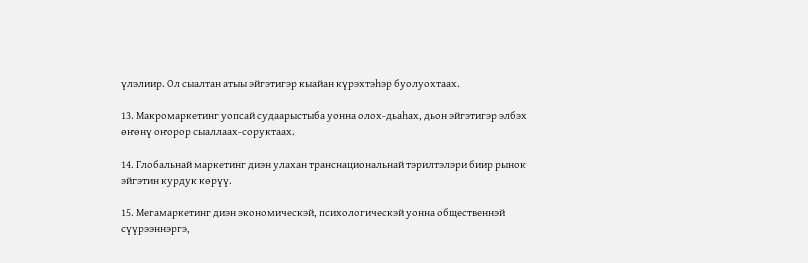үлэлиир. Ол сыалтан атыы эйгэтигэр кыайан күрэхтэһэр буолуохтаах.

13. Макромаркетинг уопсай судаарыстыба уонна олох-дьаһах, дьон эйгэтигэр элбэх өҥөнү оҥорор сыаллаах-соруктаах.

14. Глобальнай маркетинг диэн улахан транснациональнай тэрилтэлэри биир рынок эйгэтин курдук көрүү.

15. Мегамаркетинг диэн экономическэй, психологическэй уонна общественнэй сүүрээннэргэ,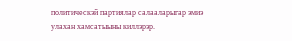политическэй партиялар салааларыгар эмиэ улахан хамсатыыны киллэрэр.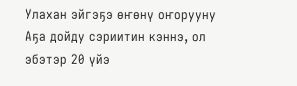Улахан эйгэҕэ өҥөнү оҥорууну Аҕа дойду сэриитин кэннэ, ол эбэтэр 20 үйэ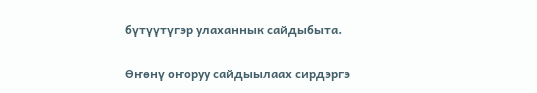бүтүүтүгэр улаханнык сайдыбыта.

Өҥөнү оҥоруу сайдыылаах сирдэргэ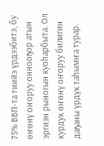75% ВВП-та тиийэ үрдээбитэ, бу өҥөнү оҥоруу оннооҕор атын эргиэн рыногын куоһарбыта. Ол курдук өҥөнү оҥоруу билигин даҕаны үрдүк таһымҥа турар.